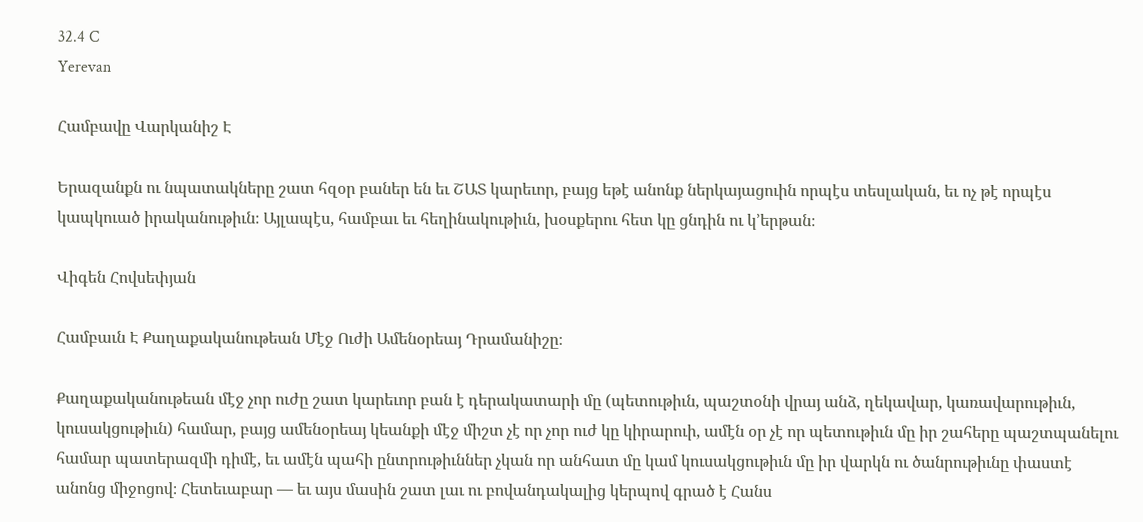32.4 C
Yerevan

Համբավը Վարկանիշ Է

Երազանքն ու նպատակները շատ հզօր բաներ են եւ ՇԱՏ կարեւոր, բայց եթէ անոնք ներկայացուին որպէս տեսլական, եւ ոչ թէ որպէս կապկուած իրականութիւն։ Այլապէս, համբաւ եւ հեղինակութիւն, խօսքերու հետ կը ցնդին ու կ՚երթան։

Վիգեն Հովսեփյան

Համբաւն Է Քաղաքականութեան Մէջ Ուժի Ամենօրեայ Դրամանիշը։

Քաղաքականութեան մէջ չոր ուժը շատ կարեւոր բան է դերակատարի մը (պետութիւն, պաշտօնի վրայ անձ, ղեկավար, կառավարութիւն, կուսակցութիւն) համար, բայց ամենօրեայ կեանքի մէջ միշտ չէ որ չոր ուժ կը կիրարուի, ամէն օր չէ որ պետութիւն մը իր շահերը պաշտպանելու համար պատերազմի դիմէ, եւ ամէն պահի ընտրութիւններ չկան որ անհատ մը կամ կուսակցութիւն մը իր վարկն ու ծանրութիւնը փաստէ անոնց միջոցով։ Հետեւաբար — եւ այս մասին շատ լաւ ու բովանդակալից կերպով գրած է Հանս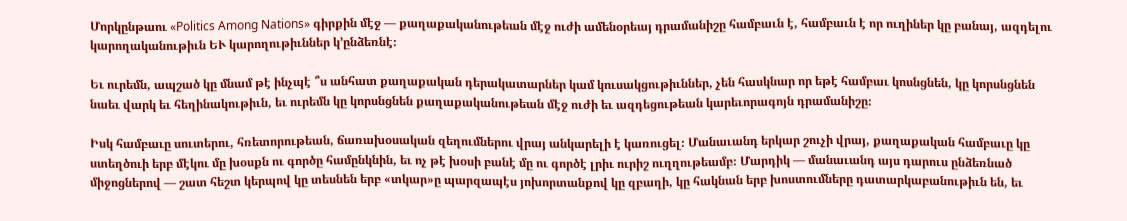Մորկընթաու «Politics Among Nations» գիրքին մէջ — քաղաքականութեան մէջ ուժի ամենօրեայ դրամանիշը համբաւն է, համբաւն է որ ուղիներ կը բանայ, ազդելու կարողականութիւն ԵՒ կարողութիւններ կ՚ընձեռնէ։

Եւ ուրեմն, ապշած կը մնամ թէ ինչպէ ՞ս անհատ քաղաքական դերակատարներ կամ կուսակցութիւններ, չեն հասկնար որ եթէ համբաւ կոսնցնեն, կը կորսնցնեն նաեւ վարկ եւ հեղինակութիւն, եւ ուրեմն կը կորսնցնեն քաղաքականութեան մէջ ուժի եւ ազդեցութեան կարեւորագոյն դրամանիշը։

Իսկ համբաւը սուտերու, հռետորութեան, ճառախօսական զեղումներու վրայ անկարելի է կառուցել։ Մանաւանդ երկար շուչի վրայ, քաղաքական համբաւը կը ստեղծուի երբ մէկու մը խօսքն ու գործը համընկնին, եւ ոչ թէ խօսի բանէ մը ու գործէ լրիւ ուրիշ ուղղութեամբ։ Մարդիկ — մանաւանդ այս դարուս ընձեռնած միջոցներով — շատ հեշտ կերպով կը տեսնեն երբ «տկար»ը պարզապէս յոխորտանքով կը զբաղի, կը հակնան երբ խոստումները դատարկաբանութիւն են, եւ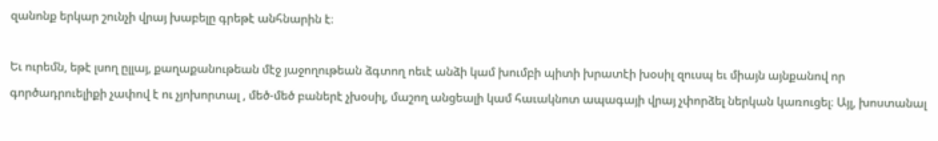զանոնք երկար շունչի վրայ խաբելը գրեթէ անհնարին է։

Եւ ուրեմն, եթէ լսող ըլլայ, քաղաքանութեան մէջ յաջողութեան ձգտող ոեւէ անձի կամ խումբի պիտի խրատէի խօսիլ զուսպ եւ միայն այնքանով որ գործադրուելիքի չափով է ու չյոխորտալ , մեծ-մեծ բաներէ չխօսիլ, մաշող անցեալի կամ հաւակնոտ ապագայի վրայ չփորձել ներկան կառուցել։ Այլ, խոստանալ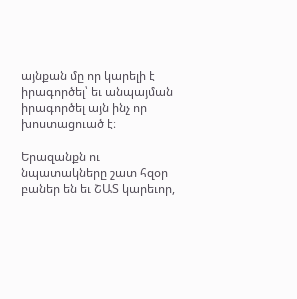այնքան մը որ կարելի է իրագործել՝ եւ անպայման իրագործել այն ինչ որ խոստացուած է։

Երազանքն ու նպատակները շատ հզօր բաներ են եւ ՇԱՏ կարեւոր,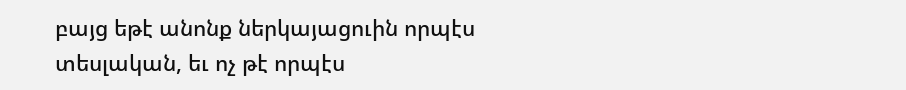բայց եթէ անոնք ներկայացուին որպէս տեսլական, եւ ոչ թէ որպէս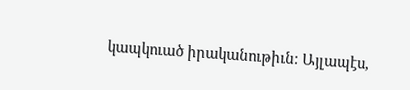կապկուած իրականութիւն։ Այլապէս,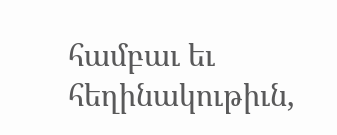համբաւ եւ հեղինակութիւն,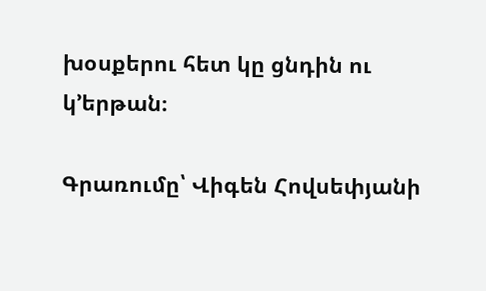խօսքերու հետ կը ցնդին ու կ՚երթան։

Գրառումը՝ Վիգեն Հովսեփյանի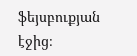ֆեյսբուքյան էջից։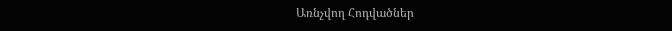Առնչվող Հոդվածներ